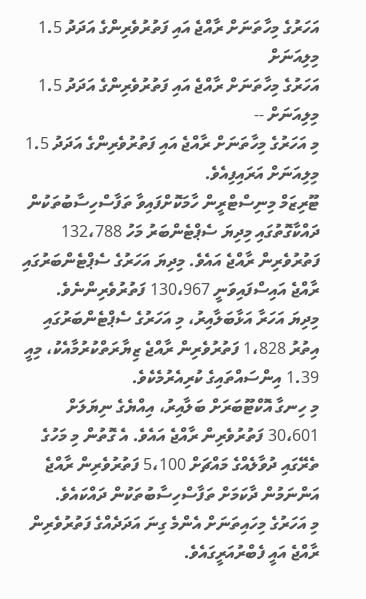އަހަރުގެ މިހާތަނަށް ރާއްޖެ އައި ފަތުރުވެރިންގެ އަދަދު 1.5 މިލިއަނަށް
އަހަރުގެ މިހާތަނަށް ރާއްޖެ އައި ފަތުރުވެރިންގެ އަދަދު 1.5 މިލިއަނަށް --
މި އަހަރުގެ މިހާތަނަށް ރާއްޖެ އައި ފަތުރުވެރިންގެ އަދަދު 1.5 މިލިއަނަށް އަރައިފިއެވެ.
ޓޫރިޒަމް މިނިސްޓްރީން ހާމަކޮށްފައިވާ ތަފާސްހިސާބުތަކުން ދައްކާގޮތުގައި މިދިޔަ ސެޕްޓެންބަރު މަހު 132،788 ފަތުރުވެރިން ރާއްޖެ އައެވެ. މިދިޔަ އަހަރުގެ ސެޕްޓެންބަރުގައި ރާއްޖެ އައިސްފައިވަނީ 130،967 ފަތުރުވެރިންނެވެ.
މިދިޔަ އަހަރާ އަޅާބަލާއިރު، މި އަހަރުގެ ސެޕްޓެންބަރުގައި އިތުރު 1،828 ފަތުރުވެރިން ރާއްޖެ ޒިޔާރަތްކުރުމާއެކު، މިއީ 1.39 އިންސައްތައިގެ ކުރިއެރުމެކެވެ.
މި ހިނގާ އޮކްޓޫބަރަށް ބަލާއިރު، އިއްޔެގެ ނިޔަލަށް 30،601 ފަތުރުވެރިން ރާއްޖެ އައެވެ. އެ ގޮތުން މި މަހުގެ ތެރޭގައި ދުވާލެއްގެ މައްޗަށް 5،100 ފަތުރުވެރިން ރާއްޖެ އަންނަމުން ދާކަމަށް ތަފާސްހިސާބުތަކުން ދައްކައެވެ.
މި އަހަރުގެ މިހައިތަނަށް އެންމެ ގިނަ އަދަދެއްގެ ފަތުރުވެރިން ރާއްޖެ އައީ ފެބްރުއަރީގައެވެ.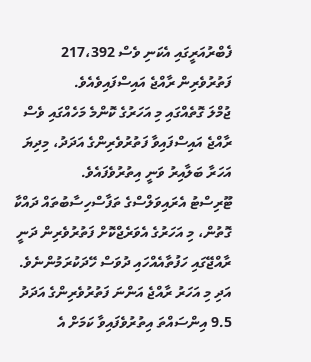ފެބްރުއަރީގައި އެކަނި ވެސް 217،392 ފަތުރުވެރިން ރާއްޖެ އައިސްފައިވެއެވެ.
ޖުމްލަ ގޮތެއްގައި މި އަހަރުގެ ކޮންމެ މަހެއްގައި ވެސް ރާއްޖެ އައިސްފައިވާ ފަތުރުވެރިންގެ އަދަދު، މިދިޔަ އަހަރާ ބަލާއިރު ވަނީ އިތުރުވެފައެވެ.
ޓޫރިސްޓު އެރައިވަލްސްގެ ތަފާސްހިސާބުތައް ދައްކާ ގޮތުން، މި އަހަރުގެ އެވަރެޖްކޮށް ފަތުރުވެރިން ދަނީ ރާއްޖޭގައި ހަފުތާއެއްހައި ދުވަސް ހޭދަކުރަމުންނެވެ. އަދި މި އަހަރު ރާއްޖެ އަންނަ ފަތުރުވެރިންގެ އަދަދު 9.5 އިންސައްތަ އިތުރުވެފައިވާ ކަމަށް އެ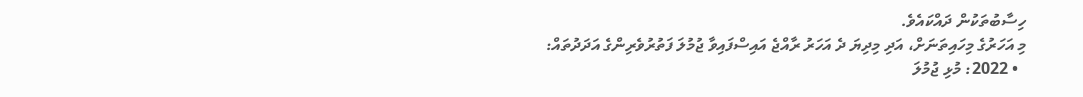ހިސާބުތަކުން ދައްކައެވެ.
މި އަހަރުގެ މިހައިތަނަށް، އަދި މިދިޔަ ދެ އަހަރު ރާއްޖެ އައިސްފައިވާ ޖުމުލަ ފަތުރުވެރިންގެ އަދަދުތައް:
  • 2022: މުޅި ޖުމުލަ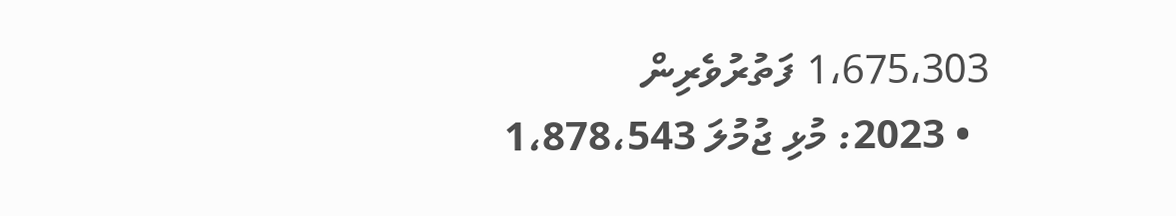1،675،303 ފަތުރުވެރިން
  • 2023: މުޅި ޖުމުލަ 1،878،543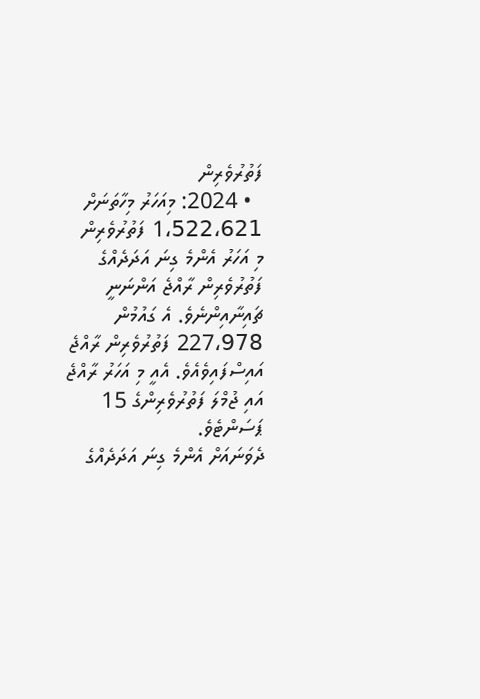ފަތުރުވެރިން
  • 2024: މިއަހަރު މިހާތަނަށް 1،522،621 ފަތުރުވެރިން
މި އަހަރު އެންމެ ގިނަ އަދަދެއްގެ ފަތުރުވެރިން ރާއްޖެ އަންނަނީ ޗައިނާއިންނެވެ. އެ ގައުމުން 227،978 ފަތުރުވެރިން ރާއްޖެ އައިސްފައިވެއެވެ. އެއީ މި އަހަރު ރާއްޖެ އައި ޖުމްލަ ފަތުރުވެރިންގެ 15 ޕަސަންޓެވެ.
ދެވަނައަށް އެންމެ ގިނަ އަދަދެއްގެ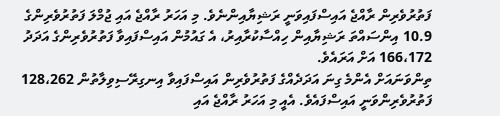ފަތުރުވެރިން ރާއްޖެ އައިސްފައިވަނީ ރަޝިޔާއިންނެވެ. މި އަހަރު ރާއްޖެ އައި ޖުމްލަ ފަތުރުވެރިންގެ 10.9 އިންސައްތަ ރަޝިޔާއިން ހިއްސާކުރާއިރު، އެ ގައުމުން އައިސްފައިވާ ފަތުރުވެރިންގެ އަދަދު 166،172 އަށް އަރައެވެ.
ތިންވަނައަށް އެންމެ ގިނަ އަދަދެއްގެ ފަތުރުވެރިން އައިސްފައިވާ އިނގިރޭސިވިލާތުން 128،262 ފަތުރުވެރިންވަނީ އައިސްފައެވެ. އެއީ މި އަހަރު ރާއްޖެ އައި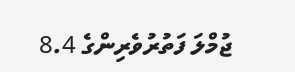ޖުމްލަ ފަތުރުވެރިންގެ 8.4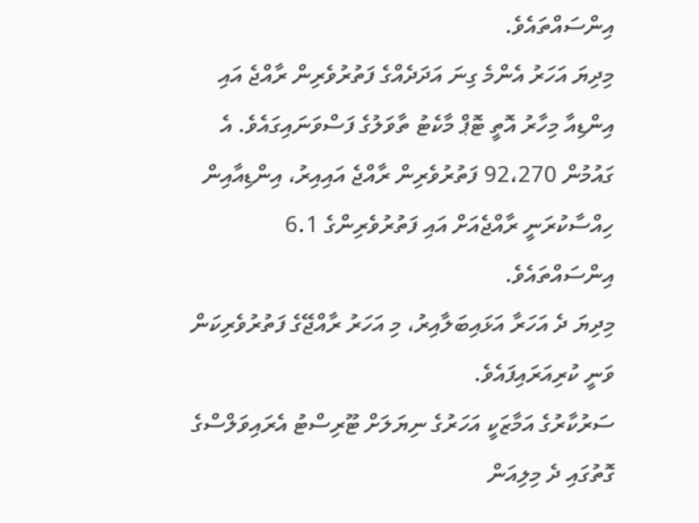އިންސައްތައެވެ.
މިދިޔަ އަހަރު އެންމެ ގިނަ އަދަދެއްގެ ފަތުރުވެރިން ރާއްޖެ އައި އިންޑިއާ މިހާރު އޮތީ ޓޮޕް މާކެޓު ތާވަލުގެ ފަސްވަނައިގައެވެ. އެ ގައުމުން 92،270 ފަތުރުވެރިން ރާއްޖެ އައިއިރު، އިންޑިއާއިން ހިއްސާކުރަނީ ރާއްޖެއަށް އައި ފަތުރުވެރިންގެ 6.1 އިންސައްތައެވެ.
މިދިޔަ ދެ އަހަރާ އަޅައިބަލާއިރު، މި އަހަރު ރާއްޖޭގެ ފަތުރުވެރިކަން ވަނީ ކުރިއަރައިފައެވެ.
ސަރުކާރުގެ އަމާޒަކީ އަހަރުގެ ނިޔަލަށް ޓޫރިސްޓު އެރައިވަލްސްގެ ގޮތުގައި ދެ މިލިއަން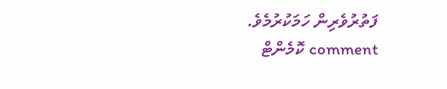ފަތުރުވެރިން ހަމަކުރުމެވެ.
comment ކޮމެންޓް